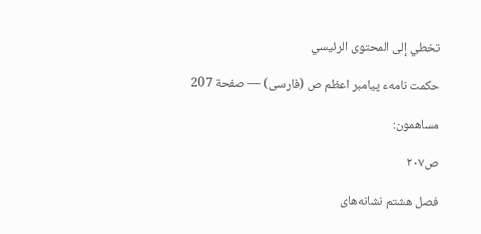تخطي إلى المحتوى الرئيسي

حكمت نامهء پيامبر اعظم ص (فارسى) — صفحة 207

مساهمون:

ص٢٠٧

فصل هشتم نشانه‌هاى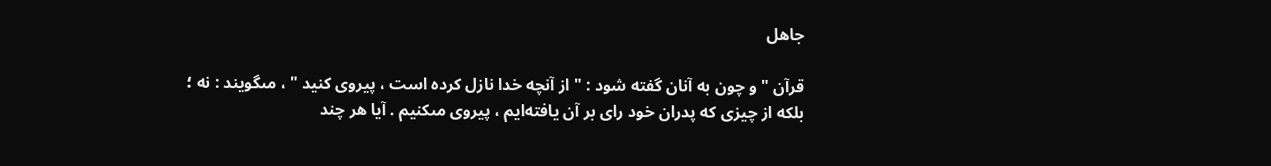جاهل

قرآن " و چون به آنان گفته شود : " از آنچه خدا نازل كرده است ، پيروى كنيد " ، مىگويند : نه ؛ بلكه از چيزى كه پدران خود راى بر آن يافته‌ايم ، پيروى مىكنيم . آيا هر چند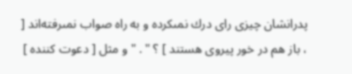پدرانشان چيزى راى درك نمىكرده و به راه صواب نمىرفته‌اند [ ، باز هم در خور پيروى هستند ] ؟ " . " و مثل [ دعوت كننده ]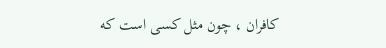كافران ، چون مثل كسى است كه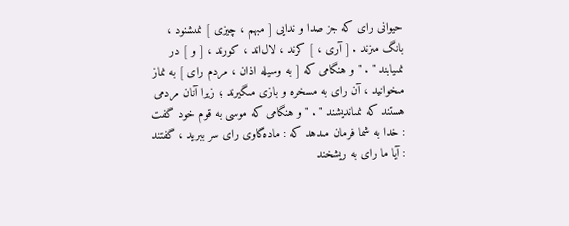حيوانى راى كه جز صدا و ندايى [ مبهم ، چيزى ] نمىشنود ، بانگ مىزند . [ آرى ، ] كرند ، لال‌اند ، كورند ، [ و ] در نمىيابند " . " و هنگامى كه [ به وسيله اذان ، مردم راى ] به نماز مىخوانيد ، آن راى به مسخره و بازى مىگيرند ؛ زيرا آنان مردمى هستند كه نمىانديشند " . " و هنگامى كه موسى به قوم خود گفت : خدا به شما فرمان مىدهد كه : ماده‌گاوى راى سر ببريد ، گفتند : آيا ما راى به ريشخند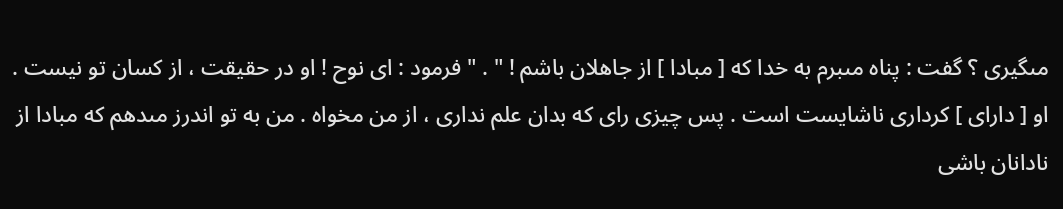مىگيرى ؟ گفت : پناه مىبرم به خدا كه [ مبادا ] از جاهلان باشم ! " . " فرمود : اى نوح ! او در حقيقت ، از كسان تو نيست . او [ داراى ] كردارى ناشايست است . پس چيزى راى كه بدان علم ندارى ، از من مخواه . من به تو اندرز مىدهم كه مبادا از نادانان باشى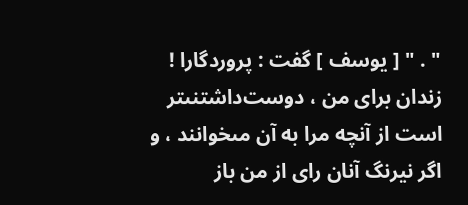" . " [ يوسف ] گفت : پروردگارا ! زندان براى من ، دوست‌داشتنىتر است از آنچه مرا به آن مىخوانند ، و اگر نيرنگ آنان راى از من باز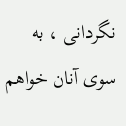نگردانى ، به سوى آنان خواهم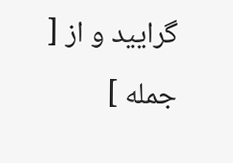گراييد و از [ جمله ]